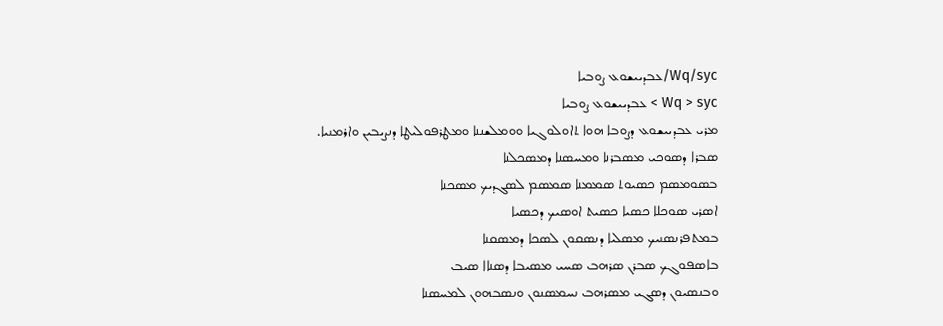Wq/syc/ܥܒܕܝܝܫܘܥ ܨܘܒܝܐ
Wq > syc > ܥܒܕܝܝܫܘܥ ܨܘܒܝܐ
ܡܪܝ ܥܒܕܝܝܫܘܥ ܕܨܘܒܐ ܗܘܐ ܬܐܘܠܘܓܝܐ ܘܘܡܠܫܢܢܐ ܘܡܛܪܦܘܠܝܛܐ ܕܢܨܝܒܝܢ ܘܐܪܡܢܝܐ.
ܣܒܪܐ ܕܣܘܟܝ ܡܣܒܪܢܐ ܘܡܚܣܢܐ ܕܡܣܟܠܢܐ
ܒܣܘܡܣܡ ܟܣܝܘܬ ܣܡܡܢܐ ܣܡܣܡ ܠܣܓܕܝܟ ܡܣܟܢܐ
ܐܣܪܝ ܣܘܟܠܐ ܟܣܝܐ ܟܣܝܬ ܐܘܣܝܟ ܕܟܣܝܐ
ܒܡܬܦܪܢܣܢܝܟ ܡܣܠܝܐ ܕܢܣܩܘܢ ܠܣܟܐ ܕܡܣܩܢܐ
ܒܐܣܦܘܓܟ ܣܒܪܢ ܣܪܗܒ ܣܚܝ ܡܣܝܒܐ ܕܣܢܐܐ ܣܝܒ
ܘܒܢܣܝܘܢ ܕܣܓܝ ܡܣܪܗܒ ܢܚܡܣܢܘܢ ܘܢܣܒܗܘܢ ܠܡܚܣܢܐ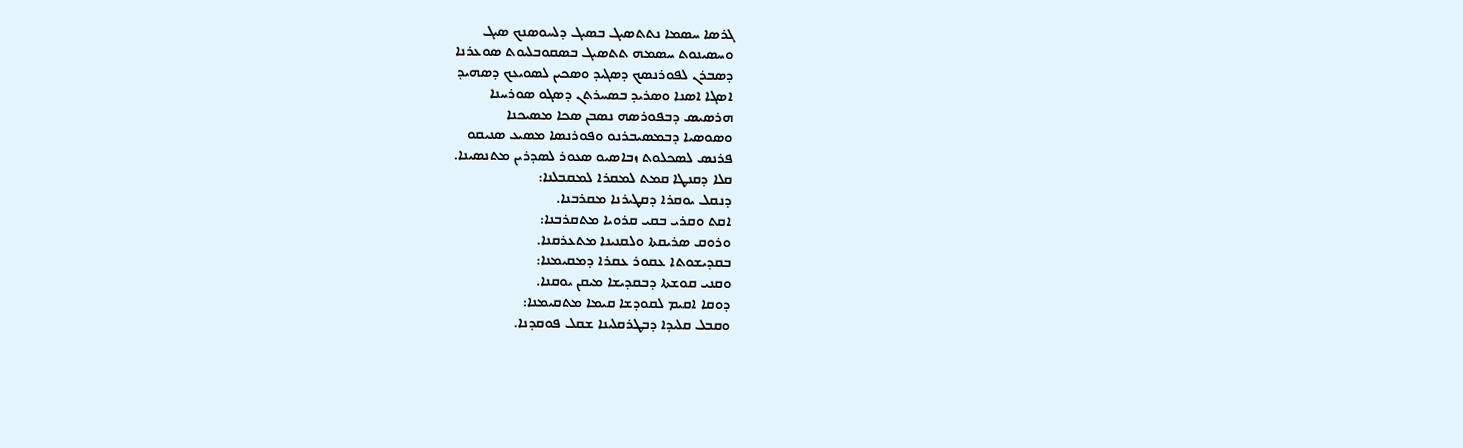ܓܪܣܐ ܚܣܡܐ ܢܬܬܣܝܓ ܒܣܝܓ ܕܠܚܘܣܢܟ ܣܝܓ
ܘܚܣܝܢܘܬ ܚܣܡܗ ܬܬܣܝܓ ܒܣܩܘܒܠܝܘܬ ܣܘܥܪܢܐ
ܕܣܒܪܢ ܠܦܘܪܢܣܟ ܕܣܓܝܕ ܘܣܟܝܢ ܠܣܘܝܥܟ ܕܣܗܝܕ
ܐܣܓܐ ܐܣܢܐ ܘܣܪܝܕ ܒܣܚܪܬܢ ܕܣܓܘ ܣܘܪܚܢܐ
ܗܪܣܝܣ ܕܒܦܘܪܣܗ ܢܣܒܢ ܣܟܐ ܡܣܝܟܢܐ
ܘܣܘܣܝܐ ܕܒܡܣܝܒܪܢܘ ܘܦܘܪܢܣܐ ܡܣܝܥ ܣܢܝܩܘ
ܦܪܢܣ ܠܣܟܠܘܬ ܙܒܐܣܝܘ ܣܥܘܪ ܠܣܕܪܝܢ ܡܬܢܣܝܢܐ.
ܩܠܐ ܕܩܢܛܐ ܩܡܬ ܠܡܩܪܐ ܠܡܩܒܠܢܐ:
ܕܢܩܠ ܝܘܩܪܐ ܕܩܛܝܪܢܐ ܡܩܪܒܢܐ.
ܐܩܬ ܘܩܪܝ ܒܩܝ ܩܪܘܝܐ ܡܬܩܪܒܢܐ:
ܘܪܘܩ ܣܪܝܩܬܐ ܘܠܩܢܝܢܐ ܡܬܥܪܩܢܐ.
ܒܩܕܝܫܘܬܐ ܥܩܘܪ ܥܩܪܐ ܕܡܩܝܡܢܐ:
ܘܩܢܝ ܩܘܫܬܐ ܕܒܩܕܝܫܐ ܡܝܩܢ ܝܘܩܢܐ.
ܕܘܩܐ ܐܩܝܡ ܠܩܘܕܫܐ ܩܝܡܐ ܡܬܩܝܡܢܐ:
ܘܩܒܠ ܩܠܝܕܐ ܕܒܛܪܩܠܝܢܐ ܫܩܠ ܦܘܩܕܢܐ.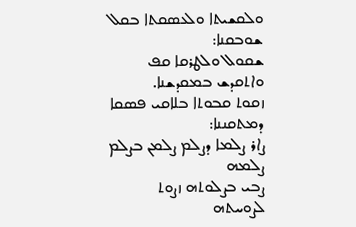ܘܠܩܫܝܬܐ ܘܠܥܣܩܬܐ ܒܩܠ ܫܘܒܩܢܐ:
ܫܩܘܠ ܘܠܛܪܩܐ ܩܦ ܘܐܬܩܕܫ ܒܡܩܕܫܢܐ.
ܙܩܘܬ ܩܒܘܬܐ ܒܠܐܩܝ ܦܣܩܐ ܕܡܬܩܢܢܐ:
ܨܐܪ ܨܠܡܐ ܕܨܠܡ ܨܠܡܢ ܒܨܠܡ ܨܠܡܗ
ܨܒܝ ܒܨܠܘܬܗ ܙܨܘܬ ܠܨܘܚܬܗ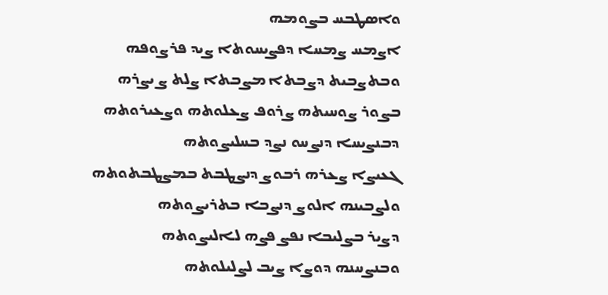ܘܐܣܛܒܚ ܒܨܘܡܗ
ܐܨܡܚ ܨܡܚܐ ܕܦܨܝܚܘܬܐ ܨܝܕ ܦܪܨܘܦܗ
ܘܒܬܨܒܝܬ ܕܨܒܬܐ ܡܨܒܬܐ ܨܠܬ ܨ ܝܨܪܗ
ܒܨܘܪ ܨܘܚܝܬܗ ܨܪܘܦ ܨܥܠܘܬܗ ܘܨܥܝܪܘܬܗ
ܕܒܢܨܝܚܐ ܕܢܨܚܘ ܢܨܕ ܒܚܠܝܨܘܬܗ
ܓܥܝܨܐ ܨܥܪܗ ܪܒܘܨ ܕܢܨܛܒܬ ܒܡܨܛܒܬܘܬܗ
ܘܠܨܒܝܢܗ ܐܠܘܨ ܕܢܨܒܐ ܒܬܪܝܨܘܬܗ
ܕܨܝܪ ܒܨܠܝܒܐ ܢܦܨ ܦܨܗ ܠܐܠܝܨܘܬܗ
ܘܒܢܨܚܢܗ ܕܘܨܐ ܨܝܒ ܠܨܠܝܠܘܬܗ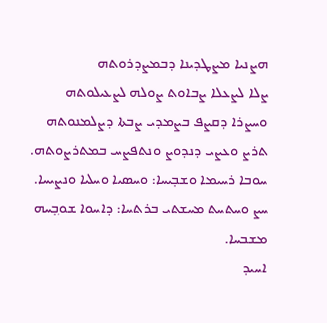ܗܨܢܝܐ ܡܨܛܕܝܢܐ ܕܒܡܨܕܪܘܬܗ
ܨܠܐ ܠܨܥܠܐ ܨܒܐܘܬ ܨܘܠܗ ܠܨܥܝܠܘܬܗ
ܘܚܨܪܐ ܕܩܨܦ ܒܨܡܕܝ ܨܒܬܐ ܕܨܠܡܢܘܬܗ
ܬܪܨ ܘܥܨܝ ܕܢܕܘܨ ܘܢܬܦܨܚ ܒܡܬܪܨܘܬܗ.
ܚܘܒܐ ܪܚܝܡܐ ܘܫܒ̣ܝܚܐ: ܘܚܣܝܐ ܘܚܠܝܐ ܘܢܨܝܚܐ.
ܚܨ ܘܚܬܚܬ ܡܚܫܬܝ ܒܪܬܚܐ: ܕܐܚܘܐ ܫܘܒ݂̣ܚܗ ܡܫܒܚܐ.
ܐܚܝܕ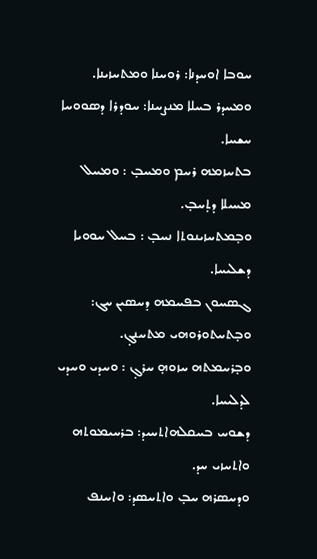ܚܘܒܐ ܐܘܚܕܢܐ: ܪܘܚܢܐ ܘܡܬܚܙܝܢܐ.
ܘܡܚܕܪ ܒܚܠܐ ܡܢܨܚܢܐ: ܚܘܕܪܐ ܕܣܘܘܚܐ ܚܫܚܐ.
ܒܬܚܙܡܗ ܪܚܡ ܘܡܚܒ̣ : ܘܡܚܠ ܡܚܝܠܐ ܕܬ̣ܚܒ̣.
ܘܒ̣ܡܬܚܙܝܢܘܬܐ ܢܚܒ̣ : ܒܚܠ ܚܘܘܝܐ ܕܫܠܝܚܐ.
ܓܣܚܘܢ ܒܦܚܡܗ ܕܚܣܝܢ ܚܓ: ܘܒ̣ܬܚܬܘܪܘܗܝ ܡܬܚܢܓ̣.
ܘܒ̣ܪܚܡܬܗ ܚܙܘܗ̣ ܚܪܓ̣ : ܘܚܕܝ ܘܚܕܝ ܠܕܠܝܚܐ.
ܕܫܘܚ ܒܚܩܠܗܐܬܚܝܕ: ܒܪܚܝܡܘܬܗ ܘܐܬܚܙܝ ܚܕ.
ܘܕܚܣܪܗ ܚܒ̣ ܘܐܬܚܣܕ: ܘܐܚܢܦ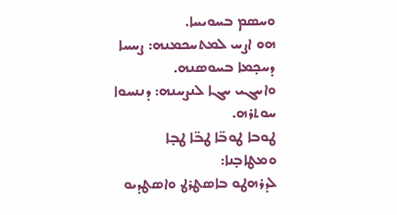ܘܚܣܡ ܒܚܘܝܚܐ.
ܗܘ ܐܨܚ ܠܡܬܚܟܡܢܗ: ܨܚܚܐ ܕܚܟ̣ܡܐ ܒܚܘܣܢܗ.
ܘܐܚܓܝ ܚܓܐ ܠܢܨܚܢܗ: ܕܢܢܚܘܐ ܚܘܬܪܗ.
ܛܘܒܐ ܛܘܒ̈ܐ ܛܒ̈ܐ ܛܒ̣ܐ ܘܡܛܐܒ̣ܢܐ:
ܠܕܪܗܛܘ ܒܐܣܛܪܛ ܘܐܣܛܕܝܘ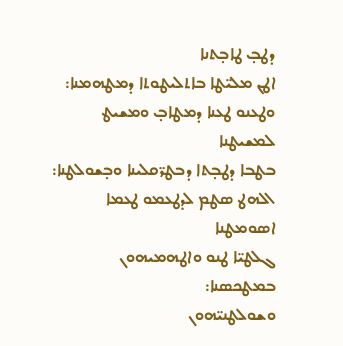ܕܛܒ̣ ܛܐܒ̣ܬܢܐ
ܐܛܢ ܡܠܝ̈ܛܐ ܒܐܬܠܝܛܘܬܐ ܕܡܛܗܡܢܐ:
ܘܛܥܢܘ ܛܥܢܐ ܕܡܛܐܒ̣ ܘܡܫܝܛ ܠܡܫܝܛܢܐ
ܒܛܒܐ ܕܛܒ̣ܬܐ ܕܒܛܪ̈ܩܠܝܢܐ ܘܒ̣ܫܘܠܛܢܐ:
ܐܠܗܛ ܣܛܡ ܠܕܛܥܡܘ ܛܥܡܐ ܐܣܘܡܛܢܐ
ܓܠܛܝ̈ܐ ܛܢܘ ܘܐܛܗܡܝܗܘܢ ܒܡܛܟܣܢܐ:
ܘܫܘܠܛܢܝ̈ܗܘܢ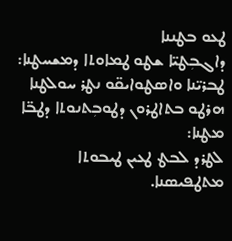ܛܥܘ ܒܛܢܢܐ
ܕܐܓܒܼܛܝ̈ܐ ܫܛܘ ܛܡܐܘܬܐ ܕܡܫܚܛܢܐ:
ܛܒܪܝ̈ܢܐ ܘܐܣܛܘܐܝܩ̈ܘ ܢܛܪ ܚܘܠܛܢܐ
ܗܪܛܘ ܒܬܐܛܪܘܢ ܕܛܘܒܼܬܢܘܬܐ ܕܛܒ̈ܐ ܡܛܢܐ:
ܠܛܪܕ ܠܒܛ ܛܥܝܢ ܛܝܒܘܬܐ ܡܬܛܦܝܣܢܐ.